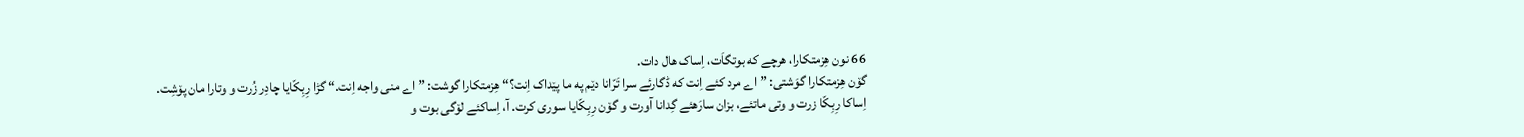66 نون هِزمتکارا، هرچے که بوتگاَت، اِساک هال دات.
گۆن هِزمتکارا گوَشتی: ”اے مرد کئے اِنت که ڈگارئے سرا تَرّانا دێم په ما پێداک اِنت؟“ هِزمتکارا گوشت: ”اے منی واجه اِنت.“ گڑا رِبِکّایا چادِر زُرت و وتارا مان پۆشِت.
اِساکا رِبِکّا زرت و وتی ماتئے، بزان سارَهئے گِدانا آورت و گۆن رِبِکّایا سوری کرت. آ، اِساکئے لۆگی بوت و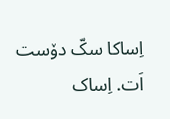اِساکا سکّ دۆست اَت. اِساک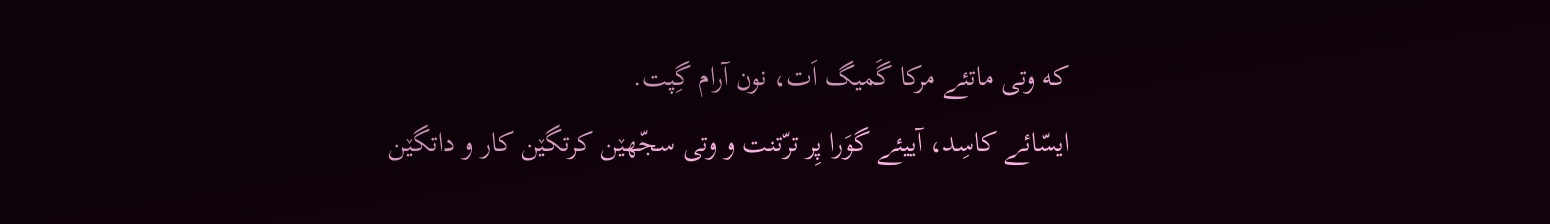که وتی ماتئے مرکا گَمیگ اَت، نون آرام گِپت.
ایسّائے کاسِد، آییئے گوَرا پِر ترّتنت و وتی سجّهێن کرتگێن کار و داتگێن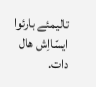تالیمئے بارئوا ایسّااِش هال دات.